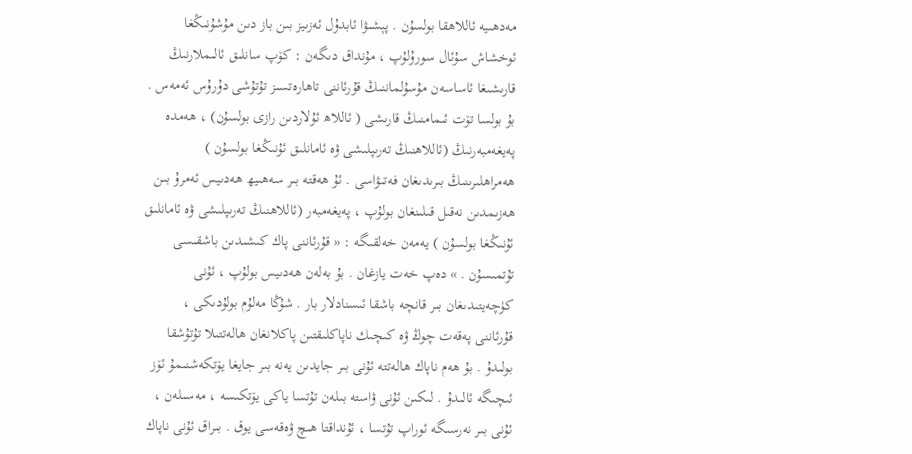مەدھىيە ئاللاھقا بولسۇن . پېشىۋا ئابدۇل ئەزىيز بىن باز دىن مۇشۇنىڭغا ئوخشاش سۇئال سورۇلۇپ ، مۇنداق دىگەن : كۆپ سانلىق ئالىملارنىڭ قارىشىغا ئاساسەن مۇسۇلماننىڭ قۇرئاننى تاھارەتسىز تۇتۇشى دۇرۇس ئەمەس . بۇ بولسا تۆت ئىمامنىڭ قارىشى ( ئاللاھ ئۇلاردىن رازى بولسۇن) ، ھەمدە پەيغەمبەرنىڭ (ئاللاھنىڭ تەرىپلىشى ۋە ئامانلىق ئۇنىڭغا بولسۇن ) ھەمراھلىرىنىڭ بىرىدىغان فەتىۋاسى . ئۇ ھەقتە بىر سەھىيھ ھەدىيس ئەمرۇ بىن ھەزىمدىن نەقىل قىلىنغان بولۇپ ، پەيغەمبەر (ئاللاھنىڭ تەرىپلىشى ۋە ئامانلىق ئۇنىڭغا بولسۇن ) يەمەن خەلقىگە : « قۇرئاننى پاك كىشىدىن باشقىسى تۇتمىسۇن . » دەپ خەت يازغان . بۇ بەلەن ھەدىيس بولۇپ ، ئۇنى كۈچەيتىدىغان بىر قانچە باشقا ئىسنادلار بار . شۇڭا مەلۇم بولۇدىكى ، قۇرئاننى پەقەت چوڭ ۋە كىچىك ناپاكلىقتىن پاكلانغان ھالەتتىلا تۇتۇشقا بولىدۇ . بۇ ھەم ناپاك ھالەتتە ئۇنى بىر جايدىن يەنە بىر جايغا يۆتكەشنىمۇ ئۆز ئىچىگە ئالىدۇ . لىكىن ئۇنى ۋاستە بىلەن تۇتسا ياكى يۆتكىسە ، مەسىلەن ، ئۇنى بىر نەرسىگە ئوراپ تۇتسا ، ئۇنداقتا ھىچ ۋەقەسى يوق . بىراق ئۇنى ناپاك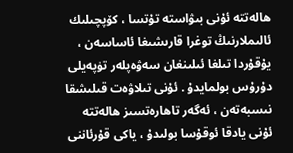ھالەتتە ئۇنى بىۋاستە تۇتسا ، كۆپچىلىك ئالىملارنىڭ توغرا قارىشىغا ئاساسەن ، يۇقۇردا تىلغا ئىلىنغان سەۋەپلەر تۈپەيلى دۇرۇس بولمايدۇ . ئۇنى تىلاۋەت قىلىشقا نىسبەتەن ، ئەگەر تاھارەتسىز ھالەتتە ئۇنى يادقا ئوقۇسا بولىدۇ ، ياكى قۇرئاننى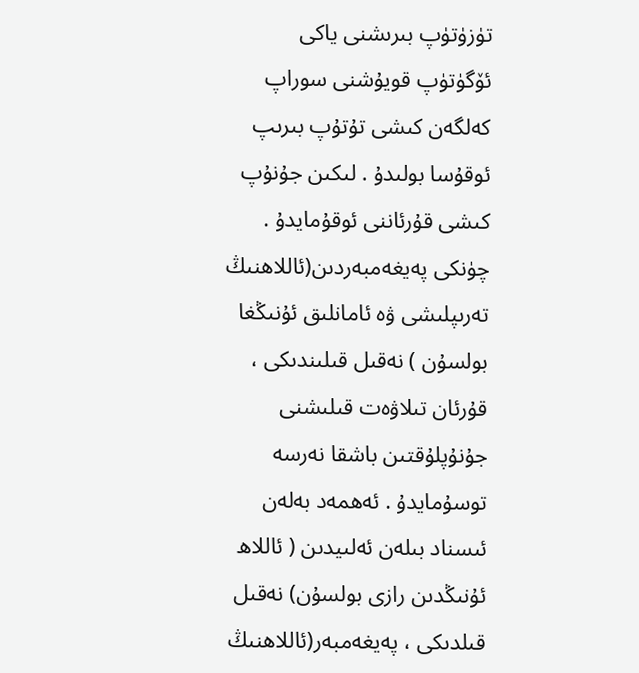تۈزۈتۈپ بىرىشنى ياكى ئۆگۈتۈپ قويۇشنى سوراپ كەلگەن كىشى تۇتۇپ بىرىپ ئوقۇسا بولىدۇ . لىكىن جۇنۇپ كىشى قۇرئاننى ئوقۇمايدۇ . چۈنكى پەيغەمبەردىن(ئاللاھنىڭ تەرىپلىشى ۋە ئامانلىق ئۇنىڭغا بولسۇن ) نەقىل قىلىندىكى ، قۇرئان تىلاۋەت قىلىشنى جۇنۇپلۇقتىن باشقا نەرسە توسۇمايدۇ . ئەھمەد بەلەن ئىسناد بىلەن ئەلىيدىن ( ئاللاھ ئۇنىڭدىن رازى بولسۇن) نەقىل قىلدىكى ، پەيغەمبەر(ئاللاھنىڭ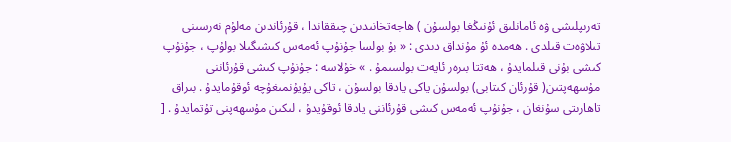تەرىپلىشى ۋە ئامانلىق ئۇنىڭغا بولسۇن ) ھاجەتخانىدىن چىققاندا ، قۇرئاندىن مەلۇم نەرسىنى تىلاۋەت قىلدى . ھەمدە ئۇ مۇنداق دىدى : « بۇ بولسا جۇنۇپ ئەمەس كىشىگىلا بولۇپ ، جۇنۇپ كىشى بۇنى قىلمايدۇ ، ھەتتا بىرەر ئايەت بولسىمۇ . » خۇلاسە : جۇنۇپ كىشى قۇرئاننى مۇسھەپتىن( قۇرئان كىتابى) بولسۇن ياكى يادقا بولسۇن ، تاكى يۇيۇنمىغۇچە ئوقۇمايدۇ . بىراق تاھارىتى سۇنغان ، جۇنۇپ ئەمەس كىشى قۇرئاننى يادقا ئوقۇيدۇ ، لىكىن مۇسھەپنى تۇتمايدۇ . [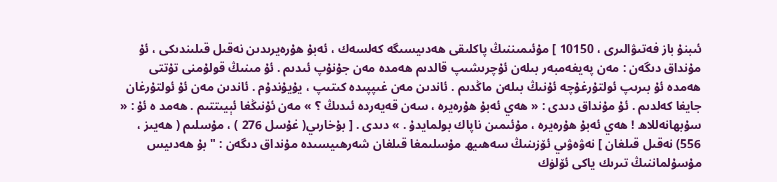ئىبنۇ باز فەتىۋالىرى ، 10150 ] مۇئىمىننىڭ پاكلىقى ھەدىيسىگە كەلسەك ، ئەبۇ ھۇرەيرىدىن نەقىل قىلىندىكى ، ئۇ مۇنداق دىگەن : مەن پەيغەمبەر بىلەن ئۇچرىشىپ قالدىم ھەمدە مەن جۇنۇپ ئىدىم . ئۇ مىنىڭ قولۇمنى تۇتتى ھەمدە ئۇ بىرىپ ئولتۇرغۇچە ئۇنىڭ بىلەن ماڭدىم . ئاندىن مەن غىپپىدە كىتىپ ، يۇيۇندۇم . ئاندىن مەن ئۇ ئولتۇرغان جايغا كەلدىم . ئۇ مۇنداق دىدى : « ھەي ئەبۇ ھۇرەيرە ، سەن قەيەردە ئىدىڭ ؟ » مەن ئۇنىڭغا ئېيىتتىم . ھەمد ە ئۇ : « سۇبھانەللاھ ! ھەي ئەبۇ ھۇرەيرە ، مۇئىمىن ناپاك بولمايدۇ . » دىدى . [ بۇخارىي( غۇسل 276 ) ، مۇسلىم ( ھەيىز ، 556) نەقىل قىلغان ] نەۋەۋىي ئۆزىنىڭ سەھىيھ مۇسلىمغا قىلغان شەرھىيسىدە مۇنداق دىگەن : " بۇ ھەدىيس مۇسۇلماننىڭ تىرىك ياكى ئۆلۈك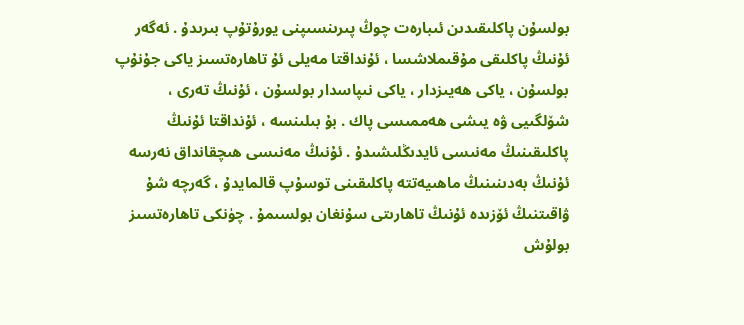بولسۇن پاكلىقىدىن ئىبارەت چوڭ پىرىنسىپنى يورۇتۇپ بىرىدۇ . ئەگەر ئۇنىڭ پاكلىقى مۇقىملاشسا ، ئۇنداقتا مەيلى ئۇ تاھارەتسىز ياكى جۇنۇپ بولسۇن ، ياكى ھەيىزدار ، ياكى نىپاسدار بولسۇن ، ئۇنىڭ تەرى ، شۆلگىيى ۋە يىشى ھەممىسى پاك . بۇ بىلىنسە ، ئۇنداقتا ئۇنىڭ پاكلىقىنىڭ مەنىسى ئايدىڭلىشىدۇ . ئۇنىڭ مەنىسى ھىچقانداق نەرسە ئۇنىڭ بەدىنىنىڭ ماھىيەتتە پاكلىقىنى توسۇپ قالمايدۇ ، گەرچە شۇ ۋاقىتنىڭ ئۆزىدە ئۇنىڭ تاھارىتى سۇنغان بولسىمۇ . چۈنكى تاھارەتسىز بولۇش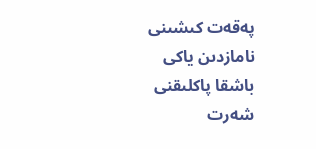پەقەت كىشىنى نامازدىن ياكى باشقا پاكلىقنى شەرت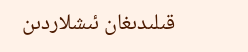قىلىدىغان ئىشلاردىن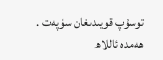توسۇپ قويىدىغان سۈپەت . ھەمدە ئاللاھ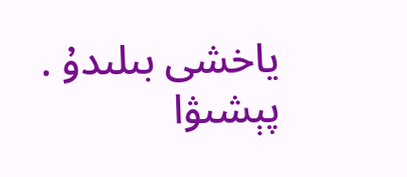ياخشى بىلىدۇ . پېشىۋا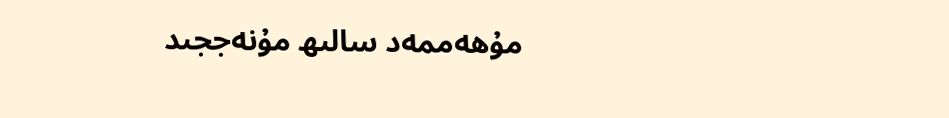مۇھەممەد سالىھ مۇنەججىد